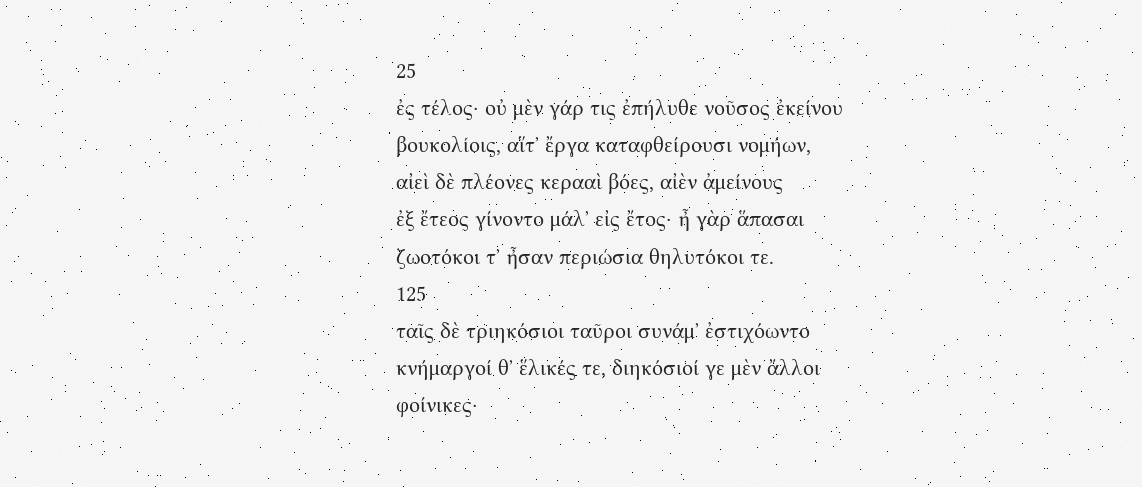25
ἐς τέλος· οὐ μὲν γάρ τις ἐπήλυθε νοῦσος ἐκείνου
βουκολίοις, αἵτʼ ἔργα καταφθείρουσι νομήων,
αἰεὶ δὲ πλέονες κερααὶ βόες, αἰὲν ἀμείνους
ἐξ ἔτεος γίνοντο μάλʼ εἰς ἔτος· ἦ γὰρ ἅπασαι
ζωοτόκοι τʼ ἦσαν περιώσια θηλυτόκοι τε.
125
ταῖς δὲ τριηκόσιοι ταῦροι συνάμʼ ἐστιχόωντο
κνήμαργοί θʼ ἕλικές τε, διηκόσιοί γε μὲν ἄλλοι
φοίνικες·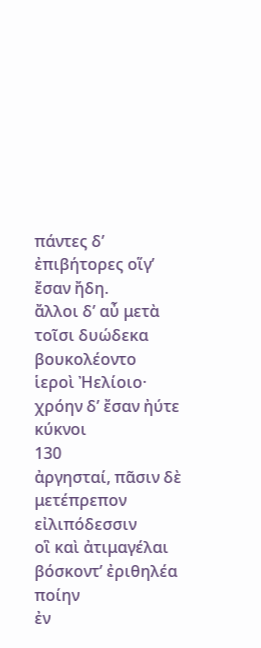πάντες δʼ ἐπιβήτορες οἵγʼ ἔσαν ἤδη.
ἄλλοι δʼ αὖ μετὰ τοῖσι δυώδεκα βουκολέοντο
ἱεροὶ Ἠελίοιο· χρόην δʼ ἔσαν ἠύτε κύκνοι
130
ἀργησταί, πᾶσιν δὲ μετέπρεπον εἰλιπόδεσσιν
οἳ καὶ ἀτιμαγέλαι βόσκοντʼ ἐριθηλέα ποίην
ἐν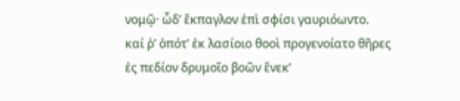νομῷ· ὧδʼ ἔκπαγλον ἐπὶ σφίσι γαυριόωντο.
καί ῥʼ ὁπότʼ ἐκ λασίοιο θοοὶ προγενοίατο θῆρες
ἐς πεδίον δρυμοῖο βοῶν ἕνεκʼ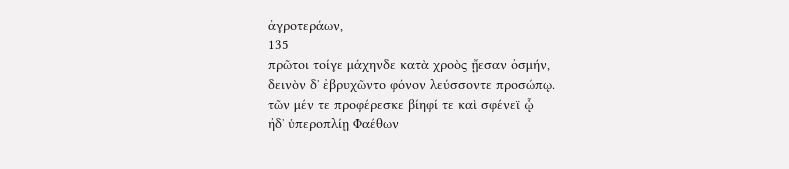ἀγροτεράων,
135
πρῶτοι τοίγε μάχηνδε κατὰ χροὸς ᾔεσαν ὀσμήν,
δεινὸν δʼ ἐβρυχῶντο φόνον λεύσσοντε προσώπῳ.
τῶν μέν τε προφέρεσκε βίηφί τε καὶ σφένεϊ ᾧ
ἠδʼ ὑπεροπλίῃ Φαέθων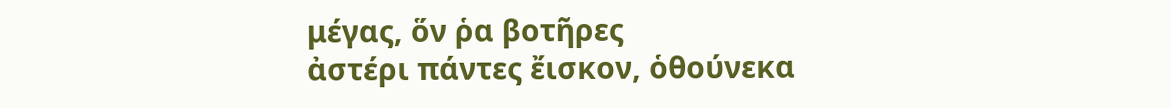μέγας, ὅν ῥα βοτῆρες
ἀστέρι πάντες ἔισκον, ὁθούνεκα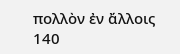πολλὸν ἐν ἄλλοις
140